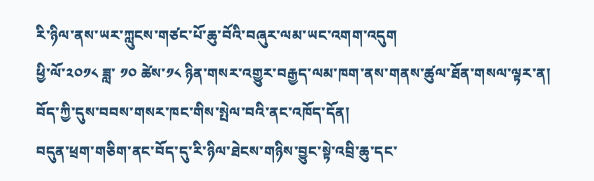རི་ཉིལ་ནས་ཡར་ཀླུངས་གཙང་པོ་ཆུ་བོའི་བཞུར་ལམ་ཡང་འགག་འདུག
ཕྱི་ལོ་༢༠༡༨ ཟླ་ ༡༠ ཚེས་༡༨ ཉིན་གསར་འགྱུར་བརྒྱད་ལམ་ཁག་ནས་གནས་ཚུལ་ཐོན་གསལ་ལྟར་ན།
བོད་ཀྱི་དུས་བབས་གསར་ཁང་གིས་སྤེལ་བའི་ནང་འཁོད་དོན།
བདུན་ཕྲག་གཅིག་ནང་བོད་དུ་རི་ཉིལ་ཐེངས་གཉིས་བྱུང་སྟེ་འབྲི་ཆུ་དང་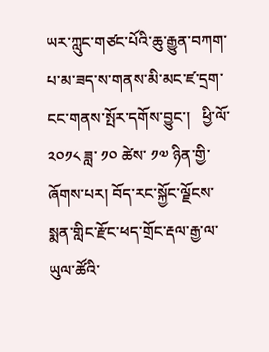ཡར་ཀླུང་གཙང་པོའི་ཆུ་རྒྱུན་བཀག་པ་མ་ཟད་ས་གནས་མི་མང་ཛ་དྲག་ངང་གནས་སྤོར་དགོས་བྱུང་།   ཕྱི་ལོ་ ༢༠༡༨ ཟླ་ ༡༠ ཚེས་ ༡༧ ཉིན་གྱི་ཞོགས་པར། བོད་རང་སྐྱོང་ལྗོངས་སྨན་གླིང་རྫོང་ཕད་གྲོང་རྡལ་རྒྱ་ལ་ཡུལ་ཚོའི་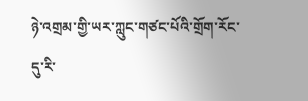ཉེ་འགྲམ་གྱི་ཡར་ཀླུང་གཙང་པོའི་གྲོག་རོང་དུ་རི་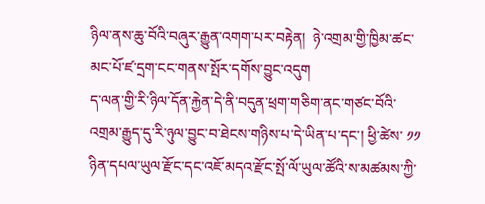ཉིལ་ནས་ཆུ་བོའི་བཞུར་རྒྱུན་འགག་པར་བརྟེན།  ཉེ་འགྲམ་གྱི་ཁྱིམ་ཚང་མང་པོ་ཛ་དྲག་ངང་གནས་སྤོར་དགོས་བྱུང་འདུག
ད་ལན་གྱི་རི་ཉིལ་དོན་རྐྱེན་དེ་ནི་བདུན་ཕྲག་གཅིག་ནང་གཙང་བོའི་འགྲམ་རྒྱུད་དུ་རི་ཉུལ་བྱུང་བ་ཐེངས་གཉིས་པ་དེ་ཡིན་པ་དང་། ཕྱི་ཚེས་ ༡༡ ཉིན་དཔལ་ཡུལ་རྫོང་དང་འཇོ་མདའ་རྫོང་སྤོ་ལོ་ཡུལ་ཚོའི་ས་མཚམས་ཀྱི་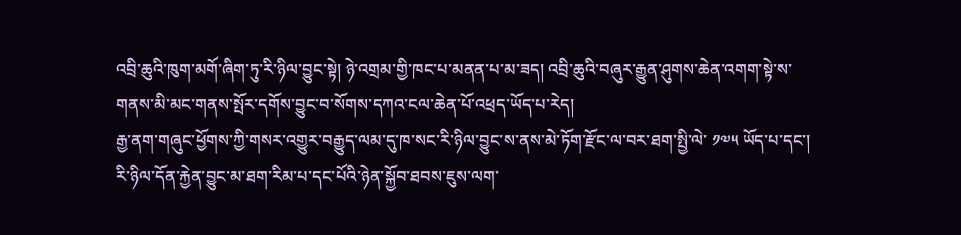འབྲི་ཆུའི་ཁུག་མགོ་ཞིག་ཏུ་རི་ཉིལ་བྱུང་སྟེ། ཉེ་འགྲམ་གྱི་ཁང་པ་མནན་པ་མ་ཟད། འབྲི་ཆུའི་བཞུར་རྒྱུན་ཤུགས་ཆེན་འགག་སྟེ་ས་གནས་མི་མང་གནས་སྤོར་དགོས་བྱུང་བ་སོགས་དཀའ་ངལ་ཆེན་པོ་འཕྲད་ཡོད་པ་རེད།
རྒྱ་ནག་གཞུང་ཕྱོགས་ཀྱི་གསར་འགྱུར་བརྒྱུད་ལམ་དུ་ཁ་སང་རི་ཉིལ་བྱུང་ས་ནས་མེ་ཏོག་རྫོང་ལ་བར་ཐག་སྤྱི་ལེ་ ༡༧༥ ཡོད་པ་དང་། རི་ཉིལ་དོན་རྐྱེན་བྱུང་མ་ཐག་རིམ་པ་དང་པོའི་ཉེན་སྐྱོབ་ཐབས་ཇུས་ལག་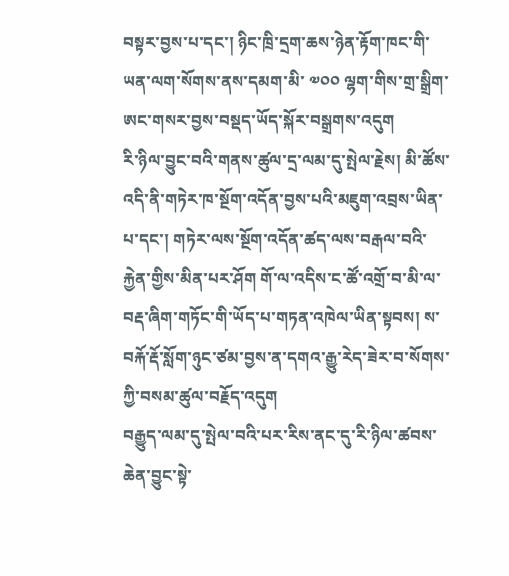བསྟར་བྱས་པ་དང་། ཉིང་ཁྲི་དྲག་ཆས་ཉེན་རྟོག་ཁང་གི་ཡན་ལག་སོགས་ནས་དམག་མི་ ༧༠༠ ལྷག་གིས་གྲ་སྒྲིག་ཨང་གསར་བྱས་བསྡད་ཡོད་སྐོར་བསྒྲགས་འདུག
རི་ཉིལ་བྱུང་བའི་གནས་ཚུལ་དྲ་ལམ་དུ་སྤེལ་རྗེས། མི་ཚོས་འདི་ནི་གཏེར་ཁ་སྔོག་འདོན་བྱས་པའི་མཇུག་འབྲས་ཡིན་པ་དང་། གཏེར་ལས་སྔོག་འདོན་ཚད་ལས་བརྒལ་བའི་རྐྱེན་གྱིས་མིན་པར་ཤོག གོ་ལ་འདིས་ང་ཚོ་འགྲོ་བ་མི་ལ་བརྡ་ཞིག་གཏོང་གི་ཡོད་པ་གཏན་འཁེལ་ཡིན་སྟབས། ས་བརྐོ་རྡོ་སློག་ཉུང་ཙམ་བྱས་ན་དགའ་རྒྱུ་རེད་ཟེར་བ་སོགས་ཀྱི་བསམ་ཚུལ་བརྗོད་འདུག
བརྒྱུད་ལམ་དུ་སྤེལ་བའི་པར་རིས་ནང་དུ་རི་ཉིལ་ཚབས་ཆེན་བྱུང་སྟེ་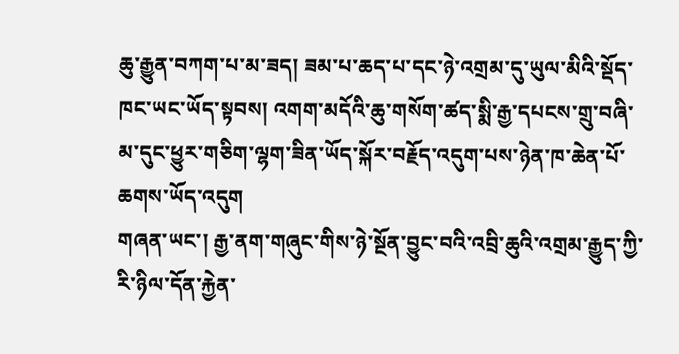ཆུ་རྒྱུན་བཀག་པ་མ་ཟད། ཟམ་པ་ཆད་པ་དང་ཉེ་འགྲམ་དུ་ཡུལ་མིའི་སྡོད་ཁང་ཡང་ཡོད་སྟབས། འགག་མདོའི་ཆུ་གསོག་ཚད་སྨི་རྒྱ་དཔངས་གྲུ་བཞི་མ་དུང་ཕྱུར་གཅིག་ལྷག་ཟིན་ཡོད་སྐོར་བརྗོད་འདུག་པས་ཉེན་ཁ་ཆེན་པོ་ཆགས་ཡོད་འདུག
གཞན་ཡང་། རྒྱ་ནག་གཞུང་གིས་ཉེ་སྔོན་བྱུང་བའི་འབྲི་ཆུའི་འགྲམ་རྒྱུད་ཀྱི་རི་ཉིལ་དོན་རྐྱེན་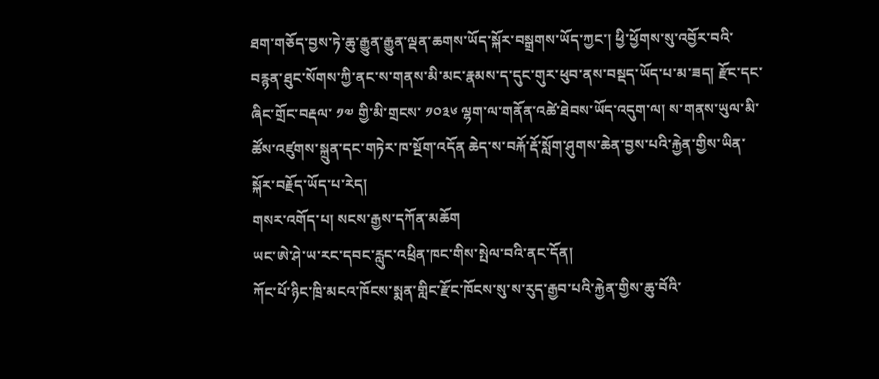ཐག་གཅོད་བྱས་ཏེ་ཆུ་རྒྱུན་རྒྱུན་ལྡན་ཆགས་ཡོད་སྐོར་བསྒྲགས་ཡོད་ཀྱང་། ཕྱི་ཕྱོགས་སུ་འབྱོར་བའི་བརྙན་ཐུང་སོགས་ཀྱི་ནང་ས་གནས་མི་མང་རྣམས་ད་དུང་གུར་ཕུབ་ནས་བསྡད་ཡོད་པ་མ་ཟད། རྫོང་དང་ཞིང་གྲོང་བརྡལ་ ༡༧ གྱི་མི་གྲངས་ ༡༠༣༦ ལྷག་ལ་གནོན་འཚེ་ཐེབས་ཡོད་འདུག་ལ། ས་གནས་ཡུལ་མི་ཚོས་འཛུགས་སྐྲུན་དང་གཏེར་ཁ་སྔོག་འདོན ཆེད་ས་བརྐོ་རྡོ་སློག་ཤུགས་ཆེན་བྱས་པའི་རྐྱེན་གྱིས་ཡིན་སྐོར་བརྗོད་ཡོད་པ་རེད།
གསར་འགོད་པ། སངས་རྒྱས་དཀོན་མཆོག
ཡང་ཨེ་ཤེ་ཡ་རང་དབང་རླུང་འཕྲིན་ཁང་གིས་སྤེལ་བའི་ནང་དོན།
ཀོང་པོ་ཉིང་ཁྲི་མངའ་ཁོངས་སྨན་གླིང་རྫོང་ཁོངས་སུ་ས་རུད་རྒྱབ་པའི་རྐྱེན་གྱིས་ཆུ་བོའི་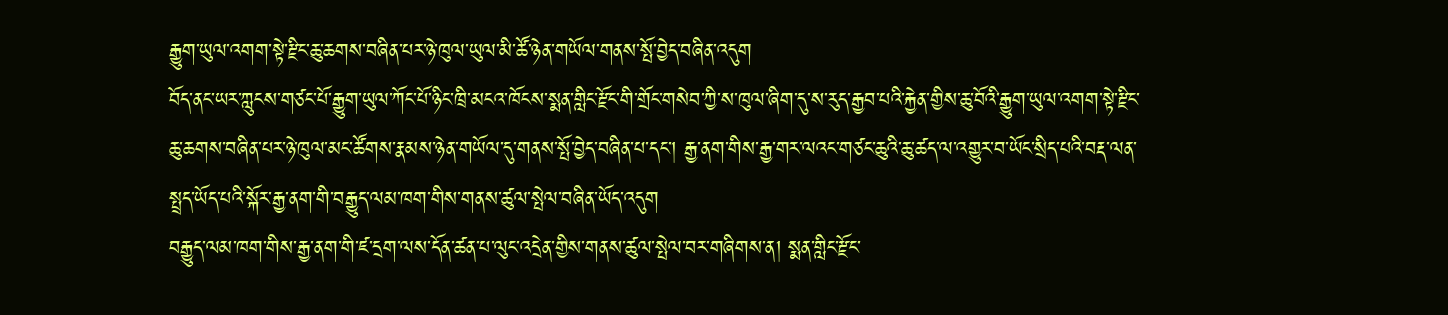རྒྱུག་ཡུལ་འགག་སྟེ་རྫིང་ཆུ་ཆགས་བཞིན་པར་ཉེ་ཁུལ་ཡུལ་མི་ཚོ་ཉེན་གཡོལ་གནས་སྤོ་བྱེད་བཞིན་འདུག
བོད་ནང་ཡར་ཀླུངས་གཙང་པོ་རྒྱུག་ཡུལ་ཀོང་པོ་ཉིང་ཁྲི་མངའ་ཁོངས་སྨན་གླིང་རྫོང་གི་གྲོང་གསེབ་ཀྱི་ས་ཁུལ་ཞིག་དུ་ས་རུད་རྒྱབ་པའི་རྐྱེན་གྱིས་ཆུ་བོའི་རྒྱུག་ཡུལ་འགག་སྟེ་རྫིང་ཆུ་ཆགས་བཞིན་པར་ཉེ་ཁུལ་མང་ཚོགས་རྣམས་ཉེན་གཡོལ་དུ་གནས་སྤོ་བྱེད་བཞིན་པ་དང་། རྒྱ་ནག་གིས་རྒྱ་གར་ལའང་གཙང་ཆུའི་ཆུ་ཚད་ལ་འགྱུར་བ་ཡོང་སྲིད་པའི་བརྡ་ལན་སྤྲད་ཡོད་པའི་སྐོར་རྒྱ་ནག་གི་བརྒྱུད་ལམ་ཁག་གིས་གནས་ཚུལ་སྤེལ་བཞིན་ཡོད་འདུག
བརྒྱུད་ལམ་ཁག་གིས་རྒྱ་ནག་གི་ཛ་དྲག་ལས་དོན་ཚན་པ་ལུང་འདྲེན་གྱིས་གནས་ཚུལ་སྤེལ་བར་གཞིགས་ན། སྨན་གླིང་རྫོང་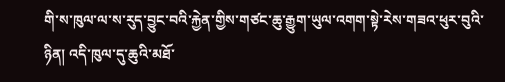གི་ས་ཁུལ་ལ་ས་རུད་བྱུང་བའི་རྐྱེན་གྱིས་གཙང་ཆུ་རྒྱུག་ཡུལ་འགག་སྟེ་རེས་གཟའ་ཕུར་བུའི་ཉིན། འདི་ཁུལ་དུ་ཆུའི་མཐོ་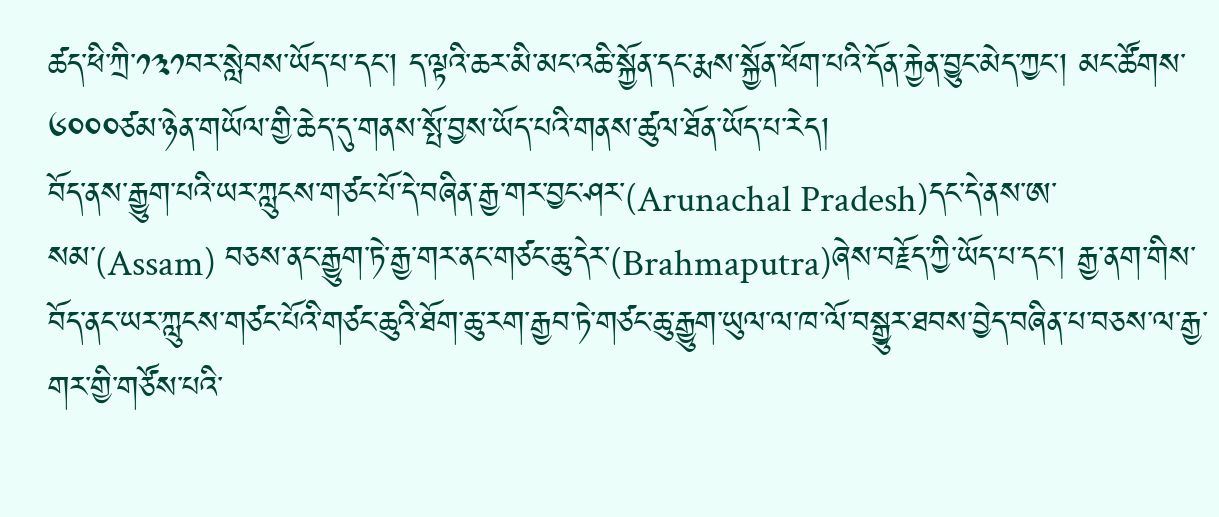ཚད་ཕི་ཀྲི་༡༣༡བར་སླེབས་ཡོད་པ་དང་། ད་ལྟའི་ཆར་མི་མང་འཆི་སྐྱོན་དང་རྨས་སྐྱོན་ཕོག་པའི་དོན་རྐྱེན་བྱུང་མེད་ཀྱང་། མང་ཚོགས་༦༠༠༠ཙམ་ཉེན་གཡོལ་གྱི་ཆེད་དུ་གནས་སྤོ་བྱས་ཡོད་པའི་གནས་ཚུལ་ཐོན་ཡོད་པ་རེད།
བོད་ནས་རྒྱུག་པའི་ཡར་ཀླུངས་གཙང་པོ་དེ་བཞིན་རྒྱ་གར་བྱང་ཤར་(Arunachal Pradesh)དང་དེ་ནས་ཨ་སམ་(Assam) བཅས་ནང་རྒྱུག་ཏེ་རྒྱ་གར་ནང་གཙང་ཆུ་དེར་(Brahmaputra)ཞེས་བརྗོད་ཀྱི་ཡོད་པ་དང་། རྒྱ་ནག་གིས་བོད་ནང་ཡར་ཀླུངས་གཙང་པོའི་གཙང་ཆུའི་ཐོག་ཆུ་རག་རྒྱབ་ཏེ་གཙང་ཆུ་རྒྱུག་ཡུལ་ལ་ཁ་ལོ་བསྒྱུར་ཐབས་བྱེད་བཞིན་པ་བཅས་ལ་རྒྱ་གར་གྱི་གཙོས་པའི་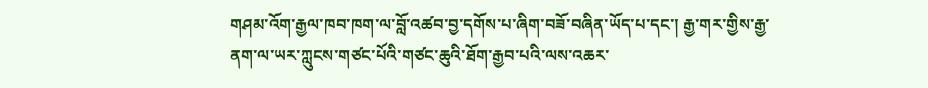གཤམ་འོག་རྒྱལ་ཁབ་ཁག་ལ་བློ་འཚབ་བྱ་དགོས་པ་ཞིག་བཟོ་བཞིན་ཡོད་པ་དང་། རྒྱ་གར་གྱིས་རྒྱ་ནག་ལ་ཡར་ཀླུངས་གཙང་པོའི་གཙང་ཆུའི་ཐོག་རྒྱབ་པའི་ལས་འཆར་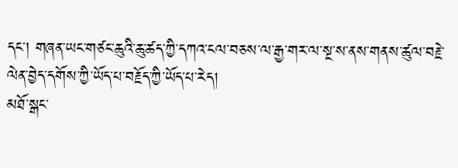དང་། གཞན་ཡང་གཙང་ཆུའི་ཆུ་ཚད་ཀྱི་དཀའ་ངལ་བཅས་ལ་རྒྱ་གར་ལ་སྔ་ས་ནས་གནས་ཚུལ་བརྗེ་ལེན་བྱེད་དགོས་ཀྱི་ཡོད་པ་བརྗོད་ཀྱི་ཡོད་པ་རེད།
མཐོ་སྒང་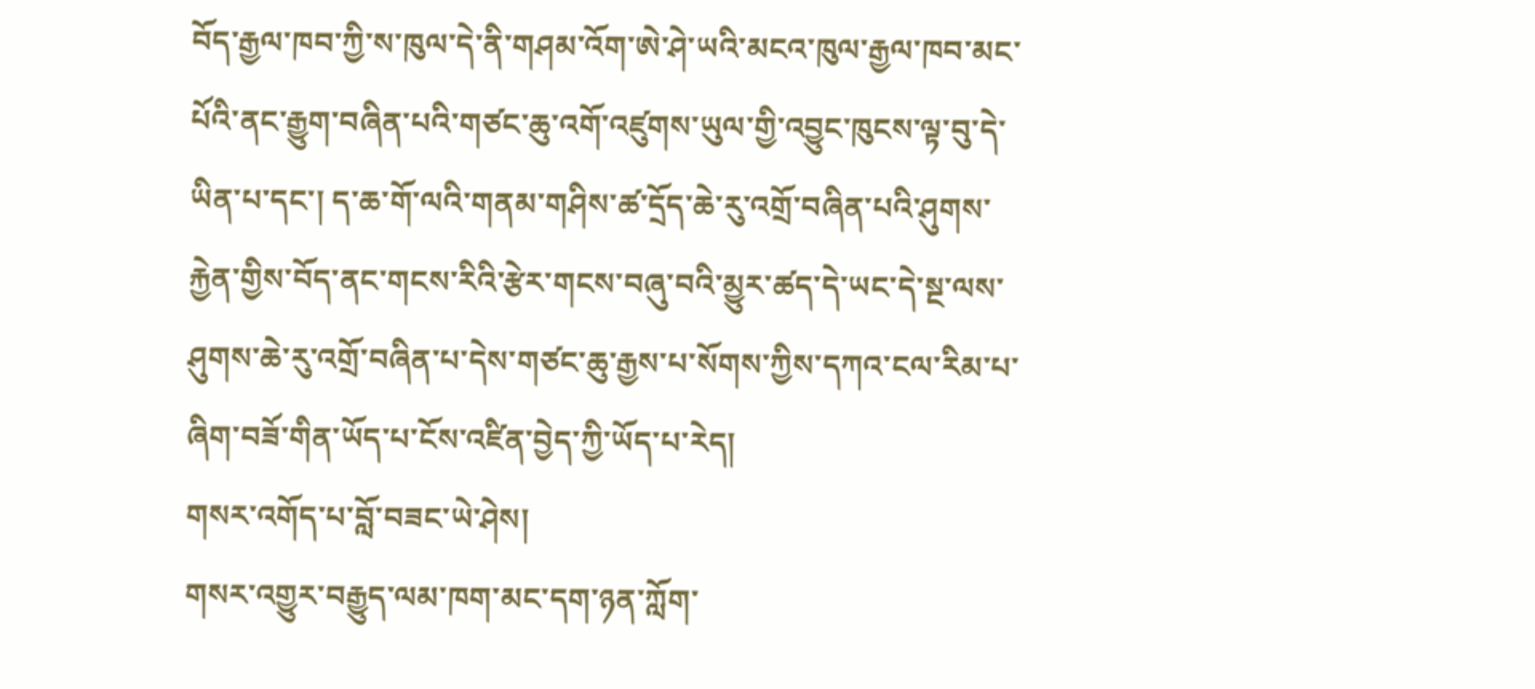བོད་རྒྱལ་ཁབ་ཀྱི་ས་ཁུལ་དེ་ནི་གཤམ་འོག་ཨེ་ཤེ་ཡའི་མངའ་ཁུལ་རྒྱལ་ཁབ་མང་པོའི་ནང་རྒྱུག་བཞིན་པའི་གཙང་ཆུ་འགོ་འཛུགས་ཡུལ་གྱི་འབྱུང་ཁུངས་ལྟ་བུ་དེ་ཡིན་པ་དང་། ད་ཆ་གོ་ལའི་གནམ་གཤིས་ཚ་དྲོད་ཆེ་རུ་འགྲོ་བཞིན་པའི་ཤུགས་རྐྱེན་གྱིས་བོད་ནང་གངས་རིའི་རྩེར་གངས་བཞུ་བའི་མྱུར་ཚད་དེ་ཡང་དེ་སྔ་ལས་ཤུགས་ཆེ་རུ་འགྲོ་བཞིན་པ་དེས་གཙང་ཆུ་རྒྱས་པ་སོགས་ཀྱིས་དཀའ་ངལ་རིམ་པ་ཞིག་བཟོ་གིན་ཡོད་པ་ངོས་འཛིན་བྱེད་ཀྱི་ཡོད་པ་རེད།
གསར་འགོད་པ་བློ་བཟང་ཡེ་ཤེས།
གསར་འགྱུར་བརྒྱུད་ལམ་ཁག་མང་དག་ཉན་ཀློག་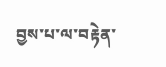བྱས་པ་ལ་བརྟེན་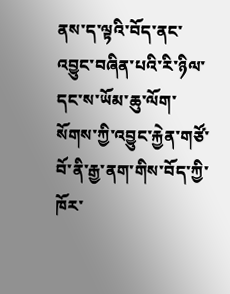ནས་ད་ལྟའི་བོད་ནང་འབྱུང་བཞིན་པའི་རི་ཉིལ་དང་ས་ཡོམ་ཆུ་ལོག་སོགས་ཀྱི་འབྱུང་རྐྱེན་གཙོ་བོ་ནི་རྒྱ་ནག་གིས་བོད་ཀྱི་ཁོར་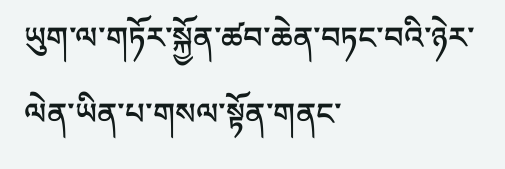ཡུག་ལ་གཏོར་སྐྱོན་ཚབ་ཆེན་བཏང་བའི་ཉེར་ལེན་ཡིན་པ་གསལ་སྟོན་གནང་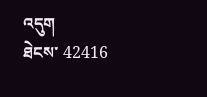འདུག
ཐེངས་ 42416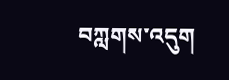བཀླགས་འདུག